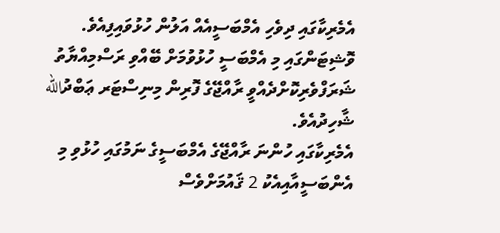އެމެރިކާގައި ދިވެހި އެމްބަސީއެއް އަލުން ހުޅުވައިފިއެވެ.
ވޮޝިޓަންގައި މި އެމްބަސީ ހުޅުވުމަށް ބޭއްވި ރަސްމިއްޔާތު ޝަރަފްވެރިކޮށްދެއްވީ ރާއްޖޭގެ ފޮރިން މިނިސްޓަރ ޢަބްދުالله ޝާހިދުއެވެ.
އެމެރިކާގައި ހުންނަ ރާއްޖޭގެ އެމްބަސީގެ ނަމުގައި ހުޅުވި މި އެންބަސީއާއިއެކު 2 ޤައުމަށްވެސް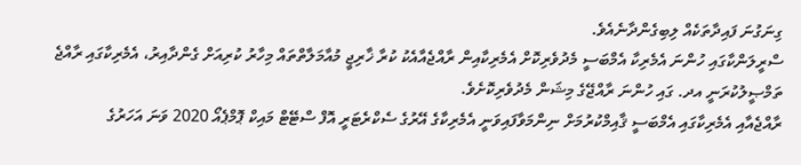ގިނަގުނަ ފައިދާތަކެއް ލިބިގެންދާނެއެވެ.
ސްރީލަންކާގައި ހުންނަ އެމެރިކާ އެމްބަސީ މެދުވެރިކޮށް އެމެރިކާއިން ރާއްޖެއާއެކު ކުރާ ޚާރިޖީ މުއާމަލާތްތައް މިހާރު ކުރިއަށް ގެންދާއިރު، އެމެރިކާގައި ރާއްޖެ ތަމްޞީލުކުރަނީ އދ. ގައި ހުންނަ ރާއްޖޭގެ މިޝަން މެދުވެރިކޮށެވެ.
ރާއްޖެއާއި އެމެރިކާގައި އެމްބަސީ ޤާއިމްކުރުމަށް ނިންމަވާފައިވަނީ އެމެރިކާގެ އޭރުގެ ސެކްރެޓަރީ އޮފް ސްޓޭޓް މައިކް ޕޮމްޕެއޯ 2020 ވަނަ އަހަރުގެ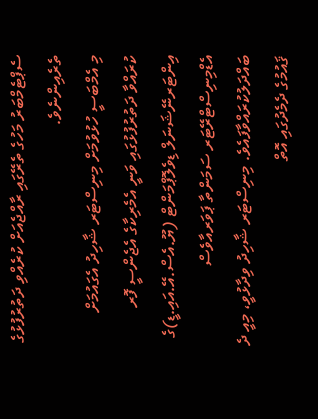ސެޕްޓެމްބަރު މަހުގެ ތެރޭގައި ރާއްޖެއަށް ކުރެއްވި ދަތުރުފުޅުގެ ތެރެއިންނެވެ.
މި އެމްބަސީ ހުޅުވުމަށް މިނިސްޓަރ ޝާހިދު އެގައުމަށް ކުރައްވާ ދަތުރުފުޅުގައި ވަނީ އެމެރިކާގެ އެޖެންސީ ފޮރ އިންޓަރނޭޝަނަލް ޑިވެލޮޕްމަންޓް (ޔޫ.އެސް.އޭ.އައި.ޑީ)ގެ އެޑްމިނިސްޓްރޭޓަރ ސަމަންތާ ޕަވަރއާވެސް ބައްދަލުކުރައްވާފައެވެ. މިނިސްޓަރ ޝާހިދު ވިދާޅުވީ، މިއީ ދެ ޤައުމުގެ ދެމެދުގައި އޮތް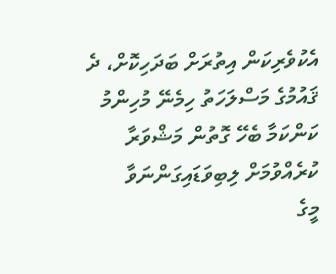އެކުވެރިކަން އިތުރަށް ބަދަހިކޮށް، ދެ ޤައުމުގެ މަސްލަހަތު ހިމެނޭ މުހިންމު ކަންކަމާ ބެހޭ ގޮތުން މަޝްވަރާ ކުރެއްވުމަށް ލިބިވަޑައިގަންނަވާ
މީގެ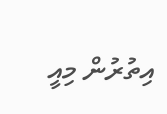އިތުރުން މިއީ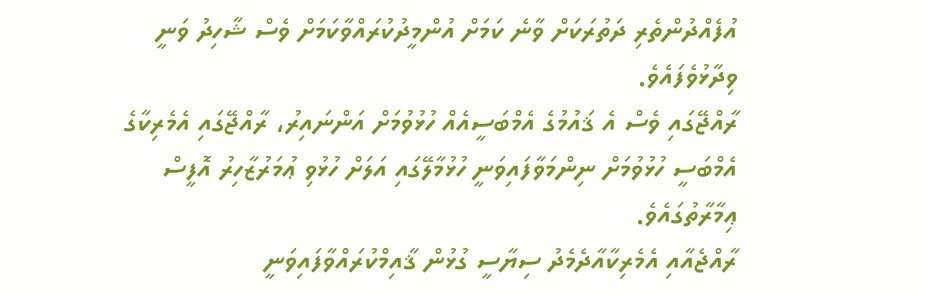އުފެއްދުންތެރި ދަތުރަކަށް ވާނެ ކަމަށް އުންމީދުކުރައްވާކަމަށް ވެސް ޝާހިދު ވަނީ ވިދާޅުވެފައެވެ.
ރާއްޖޭގައި ވެސް އެ ޤައުމުގެ އެމްބަސީއެއް ހުޅުވުމަށް އަންނައިރު، ރާއްޖޭގައި އެމެރިކާގެ އެމްބަސީ ހުޅުވުމަށް ނިންމަވާފައިވަނީ ހުޅުމާލޭގައި އަލަށް ހުޅުވި ޢުމަރުޒާހިރު އޮފީސް ޢިމާރާތުގައެވެ.
ރާއްޖެއާއި އެމެރިކާއާދެމެދު ސިޔާސީ ގުޅުން ޤާއިމްކުރައްވާފައިވަނީ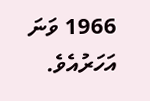1966 ވަނަ އަހަރުއެވެ.